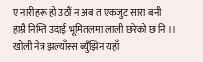ए नारीहरू हो उठौं न अब त एकजुट सारा बनी
हाम्रै निम्ति उदाई भूमितलमा लाली छरेको छ नि ।।
खोली नेत्र झल्याँस्स ब्युँझिन यहाँ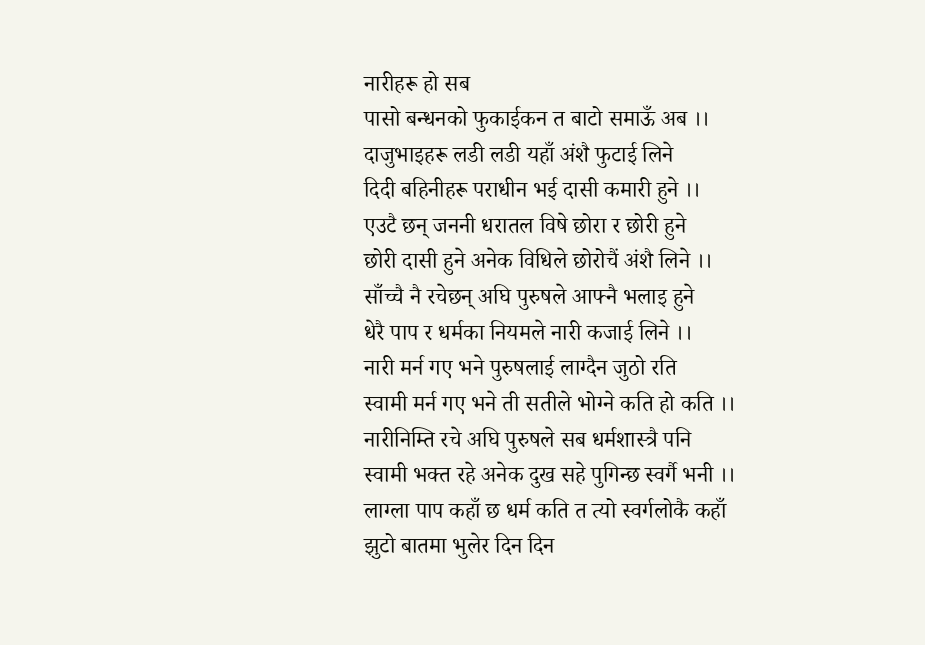नारीहरू हो सब
पासो बन्धनको फुकाईकन त बाटो समाऊँ अब ।।
दाजुभाइहरू लडी लडी यहाँ अंशै फुटाई लिने
दिदी बहिनीहरू पराधीन भई दासी कमारी हुने ।।
एउटै छन् जननी धरातल विषे छोरा र छोरी हुने
छोरी दासी हुने अनेक विधिले छोरोचैं अंशै लिने ।।
साँच्चै नै रचेछन् अघि पुरुषले आफ्नै भलाइ हुने
धेरै पाप र धर्मका नियमले नारी कजाई लिने ।।
नारी मर्न गए भने पुरुषलाई लाग्दैन जुठो रति
स्वामी मर्न गए भने ती सतीले भोग्ने कति हो कति ।।
नारीनिम्ति रचे अघि पुरुषले सब धर्मशास्त्रै पनि
स्वामी भक्त रहे अनेक दुख सहे पुगिन्छ स्वर्गै भनी ।।
लाग्ला पाप कहाँ छ धर्म कति त त्यो स्वर्गलोकै कहाँ
झुटो बातमा भुलेर दिन दिन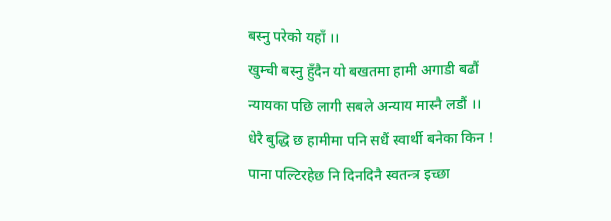बस्नु परेको यहाँ ।।
खुम्ची बस्नु हुँदैन यो बखतमा हामी अगाडी बढौं
न्यायका पछि लागी सबले अन्याय मास्नै लडौं ।।
धेरै बुद्धि छ हामीमा पनि सधैं स्वार्थी बनेका किन !
पाना पल्टिरहेछ नि दिनदिनै स्वतन्त्र इच्छा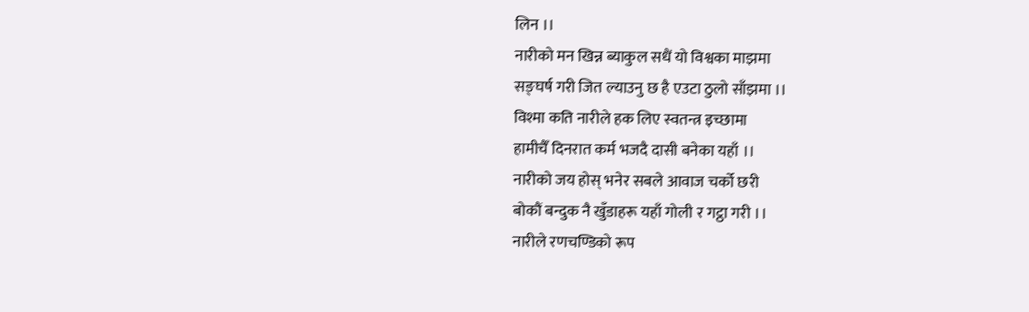लिन ।।
नारीको मन खिन्न ब्याकुल सधैं यो विश्वका माझमा
सङ्घर्ष गरी जित ल्याउनु छ है एउटा ठुलो साँझमा ।।
विश्मा कति नारीले हक लिए स्वतन्त्र इच्छामा
हामीचैँ दिनरात कर्म भजदै दासी बनेका यहाँ ।।
नारीको जय होस् भनेर सबले आवाज चर्को छरी
बोकौं बन्दुक नै खुँडाहरू यहाँ गोली र गट्ठा गरी ।।
नारीले रणचण्डिको रूप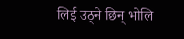लिई उठ्ने छिन् भोलि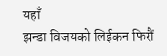यहाँ
झन्डा विजयको लिईकन फिरौं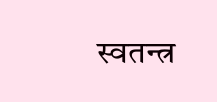स्वतन्त्र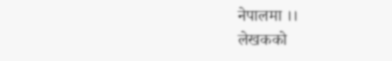नेपालमा ।।
लेखकको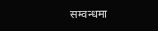सम्वन्धमा